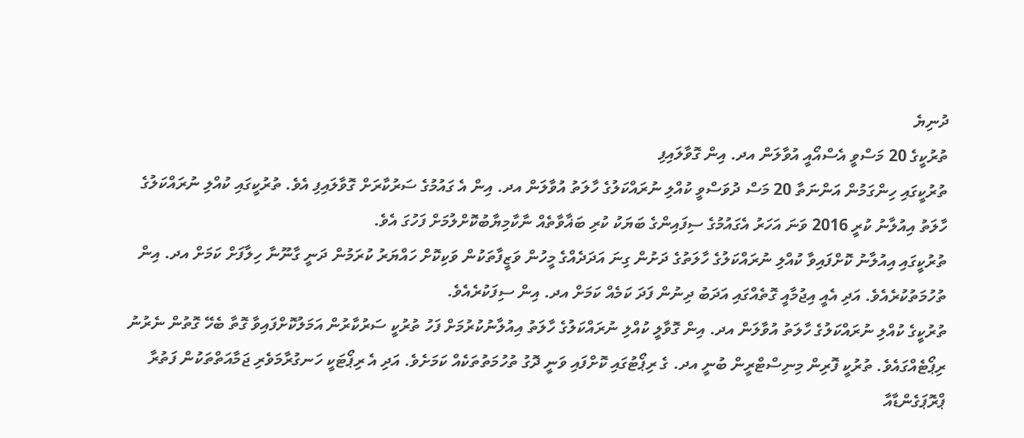ދުނިޔެ
ތުރުކީގެ 20 މަސްވީ އެސްއޯއީ އުވާލަން އދ. އިން ގޮވާލައިފި
ތުރުކީގައި ހިންގަމުން އަންނަތާ 20 މަސް ދުވަސްވީ ކުއްލި ނުރައްކަލުގެ ހާލަތު އުވާލަން އދ. އިން އެ ގައުމުގެ ސަރުކާރަށް ގޮވާލައިފި އެވެ. ތުރުކީގައި ކުއްލި ނުރައްކަލުގެ ހާލަތު އިއުލާނު ކުރީ 2016 ވަނަ އަހަރު އެގައުމުގެ ސިފައިންގެ ބަޔަކު ކުރި ބަޣާވާތެއް ނާކާމިޔާބުކޮށްލުމަށް ފަހުގަ އެވެ.
ތުރުކީގައި އިއުލާނު ކޮށްފައިވާ ކުއްލި ނުރައްކަލުގެ ހާލަތުގެ ދަށުން ގިނަ އަދަދެއްގެ މީހުން ވަޒީފާތަކުން ވަކިކޮށް ހައްޔަރު ކުރަމުން ދަނީ ގާނޫނާ ހިލާފަށް ކަމަށް އދ. އިން ތުހުމަތުކުރެއެވެ. އަދި އެއީ އިޖުމާއީ ގޮތެއްގައި އަދަބު ދިނުން ފަދަ ކަމެއް ކަމަށް އދ. އިން ސިފަކުރެއެވެ.
ތުރުކީގެ ކުއްލި ނުރައްކަލުގެ ހާލަތު އުވާލަން އދ. އިން ގޮވާލީ ކުއްލި ނުރައްކަލުގެ ހާލަތު އިއުލާނުކުރުމަށް ފަހު ތުރުކީ ސަރުކާރުން އަމަލުކޮށްފައިވާ ގޮތާ ބެހޭ ގޮތުން ނެރުނު ރިޕޯޓެއްގައެވެ. ތުރުކީ ފޮރިން މިނިސްޓްރީން ބުނީ އދ. ގެ ރިޕޯޓުގައި ކޮށްފައި ވަނީ ދޮގު ތުހުމަތުތަކެއް ކަމަށެވެ. އަދި އެ ރިޕޯޓަކީ ހަނގުރާމަވެރި ޖަމާއަތްތަކުން ފަތުރާ ޕްރޮޕަގެންޑާއާ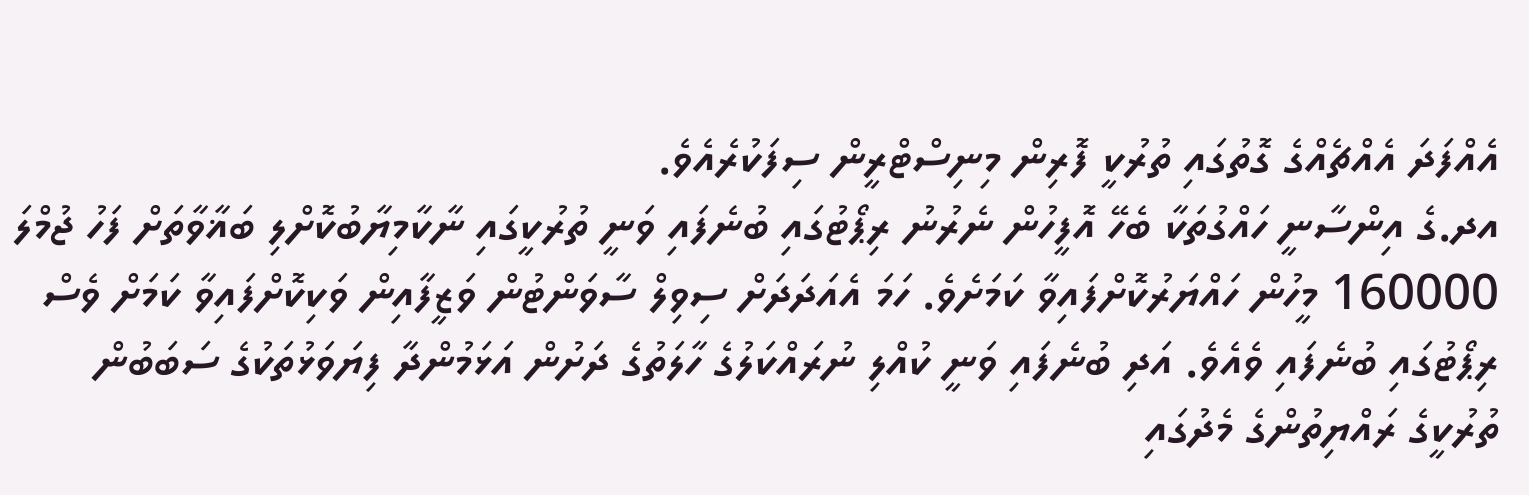އެއްފަދަ އެއްޗެއްގެ ގޮތުގައި ތުރުކީ ފޮރިން މިނިސްޓްރީން ސިފަކުރެއެވެ.
އދ.ގެ އިންސާނީ ހައްގުތަކާ ބެހޭ އޮފީހުން ނެރުނު ރިޕޯޓުގައި ބުނެފައި ވަނީ ތުރުކީގައި ނާކާމިޔާބުކޮށްލި ބަޣާވާތަށް ފަހު ޖުމްލަ 160000 މީހުން ހައްޔަރުކޮށްފައިވާ ކަމަށެވެ. ހަމަ އެއަދަދަށް ސިވިލް ސާވަންޓުން ވަޒީފާއިން ވަކިކޮށްފައިވާ ކަމަށް ވެސް ރިޕޯޓުގައި ބުނެފައި ވެއެވެ. އަދި ބުނެފައި ވަނީ ކުއްލި ނުރައްކަލުގެ ހާލަތުގެ ދަށުން އަޅަމުންދާ ފިޔަވަޅުތަކުގެ ސަބަބުން ތުރުކީގެ ރައްޔިތުންގެ މެދުގައި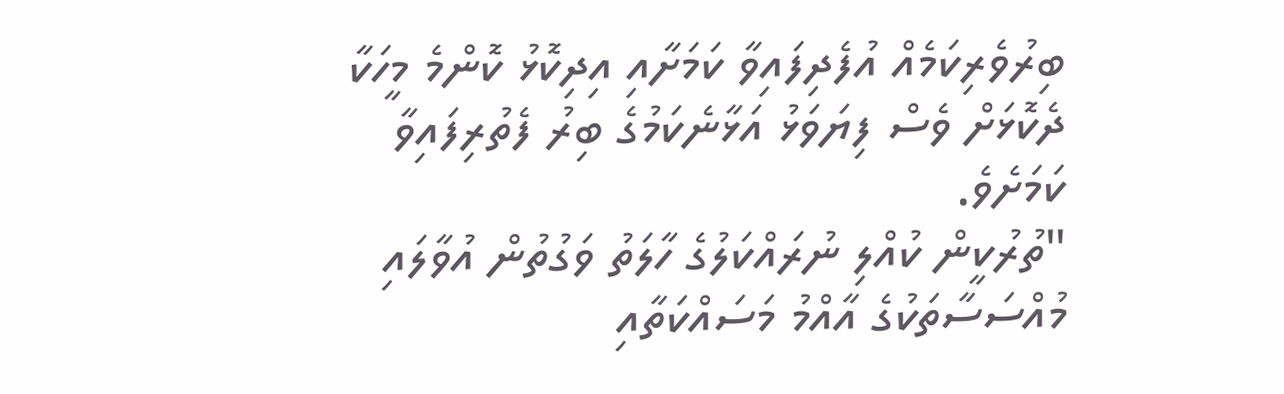ބިރުވެރިކަމެއް އުފެދިފައިވާ ކަމަށާއި އިދިކޮޅު ކޮންމެ މީހަކާ ދެކޮޅަށް ވެސް ފިޔަވަޅު އަޅާނެކަމުގެ ބިރު ފެތުރިފައިވާ ކަމަށެވެ.
"ތުރުކީން ކުއްލި ނުރައްކަލުގެ ހާލަތު ވަގުތުން އުވާލައި މުއްސަސާތަކުގެ އާއްމު މަސައްކަތާއި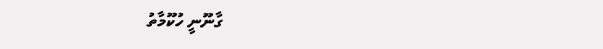ގާނޫނީ ހުކޫމާތު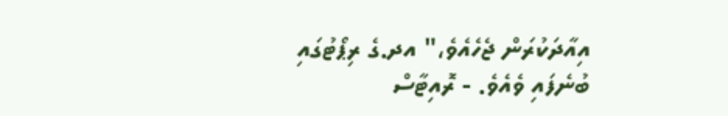އިއާދަކުރަން ޖެހެއެވެ،" އދ.ގެ ރިޕޯޓުގައި ބުނެފައި ވެއެވެ. - ރޮއިޓާސް